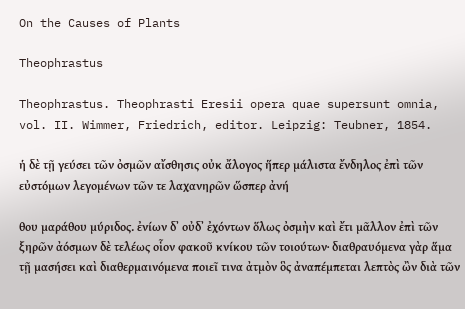On the Causes of Plants

Theophrastus

Theophrastus. Theophrasti Eresii opera quae supersunt omnia, vol. II. Wimmer, Friedrich, editor. Leipzig: Teubner, 1854.

ἡ δὲ τῇ γεύσει τῶν ὀσμῶν αἴσθησις οὐκ ἄλογος ἥπερ μάλιστα ἔνδηλος ἐπὶ τῶν εὐστόμων λεγομένων τῶν τε λαχανηρῶν ὥσπερ ἀνή

θου μαράθου μύριδος. ἐνίων δ᾽ οὐδ᾽ ἐχόντων ὅλως ὀσμὴν καὶ ἔτι μᾶλλον ἐπὶ τῶν ξηρῶν ἀόσμων δὲ τελέως οἷον φακοῦ κνίκου τῶν τοιούτων· διαθραυόμενα γὰρ ἅμα τῇ μασήσει καὶ διαθερμαινόμενα ποιεῖ τινα ἀτμὸν ὃς ἀναπέμπεται λεπτὸς ὢν διὰ τῶν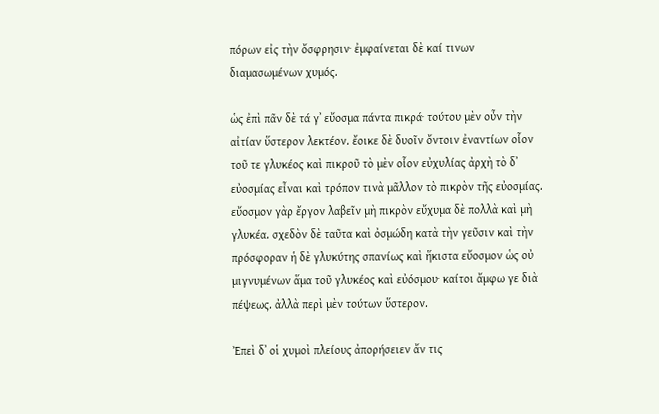πόρων εἰς τὴν ὄσφρησιν· ἐμφαίνεται δὲ καί τινων διαμασωμένων χυμός.

ὡς ἐπὶ πᾶν δὲ τά γ᾽ εὔοσμα πάντα πικρά· τούτου μὲν οὖν τὴν αἰτίαν ὕστερον λεκτέον. ἔοικε δὲ δυοῖν ὄντοιν ἐναντίων οἷον τοῦ τε γλυκέος καὶ πικροῦ τὸ μὲν οἷον εὐχυλίας ἀρχὴ τὸ δ᾽ εὐοσμίας εἶναι καὶ τρόπον τινὰ μᾶλλον τὸ πικρὸν τῆς εὐοσμίας. εὔοσμον γὰρ ἔργον λαβεῖν μὴ πικρὸν εὔχυμα δὲ πολλὰ καὶ μὴ γλυκέα. σχεδὸν δὲ ταῦτα καὶ ὀσμώδη κατὰ τὴν γεῦσιν καὶ τὴν πρόσφοραν ἡ δὲ γλυκύτης σπανίως καὶ ἥκιστα εὔοσμον ὡς οὐ μιγνυμένων ἅμα τοῦ γλυκέος καὶ εὐόσμου· καίτοι ἄμφω γε διὰ πέψεως. ἀλλὰ περὶ μὲν τούτων ὕστερον.

Ἐπεὶ δ᾽ οἱ χυμοὶ πλείους ἀπορήσειεν ἄν τις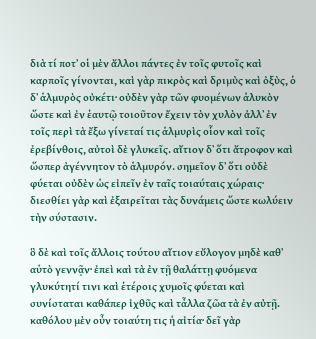διὰ τί ποτ᾽ οἱ μὲν ἄλλοι πάντες ἐν τοῖς φυτοῖς καὶ καρποῖς γίνονται, καὶ γὰρ πικρὸς καὶ δριμὺς καὶ ὀξὺς, ὁ δ᾽ ἁλμυρὸς οὐκέτι· οὐδὲν γὰρ τῶν φυομένων ἁλυκὸν ὥστε καὶ ἐν ἑαυτῷ τοιοῦτον ἔχειν τὸν χυλὸν ἀλλ᾽ ἐν τοῖς περὶ τὰ ἔξω γίνεταί τις ἁλμυρὶς οἷον καὶ τοῖς ἐρεβίνθοις, αὐτοὶ δὲ γλυκεῖς. αἴτιον δ᾽ ὅτι ἄτροφον καὶ ὥσπερ ἀγέννητον τὸ ἁλμυρόν. σημεῖον δ᾽ ὅτι οὐδὲ φύεται οὐδὲν ὡς εἰπεῖν ἐν ταῖς τοιαύταις χώραις· διεσθίει γὰρ καὶ ἐξαιρεῖται τὰς δυνάμεις ὥστε κωλύειν τὴν σύστασιν.

ὃ δὲ καὶ τοῖς ἄλλοις τούτου αἴτιον εὔλογον μηδὲ καθ᾽ αὑτὸ γεννᾷν· ἐπεὶ καὶ τὰ ἐν τῇ θαλάττῃ φυόμενα γλυκύτητί τινι καὶ ἑτέροις χυμοῖς φύεται καὶ συνίσταται καθάπερ ἰχθῦς καὶ τἆλλα ζῶα τὰ ἐν αὐτῇ. καθόλου μὲν οὖν τοιαύτη τις ἡ αἰτία· δεῖ γὰρ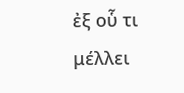ἐξ οὗ τι μέλλει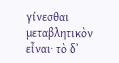γίνεσθαι μεταβλητικὸν εἶναι· τὸ δ᾽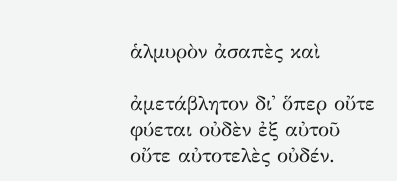ἁλμυρὸν ἀσαπὲς καὶ

ἀμετάβλητον δι᾽ ὅπερ οὔτε φύεται οὐδὲν ἐξ αὐτοῦ οὔτε αὐτοτελὲς οὐδέν.